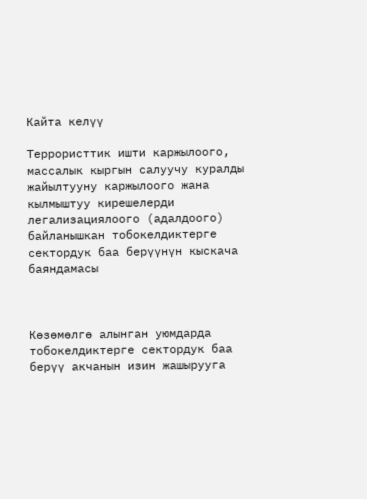Кайта келүү

Террористтик ишти каржылоого, массалык кыргын салуучу куралды жайылтууну каржылоого жана кылмыштуу кирешелерди легализациялоого (адалдоого) байланышкан тобокелдиктерге сектордук баа берүүнүн кыскача баяндамасы



Көзөмөлгө алынган уюмдарда тобокелдиктерге сектордук баа берүү акчанын изин жашырууга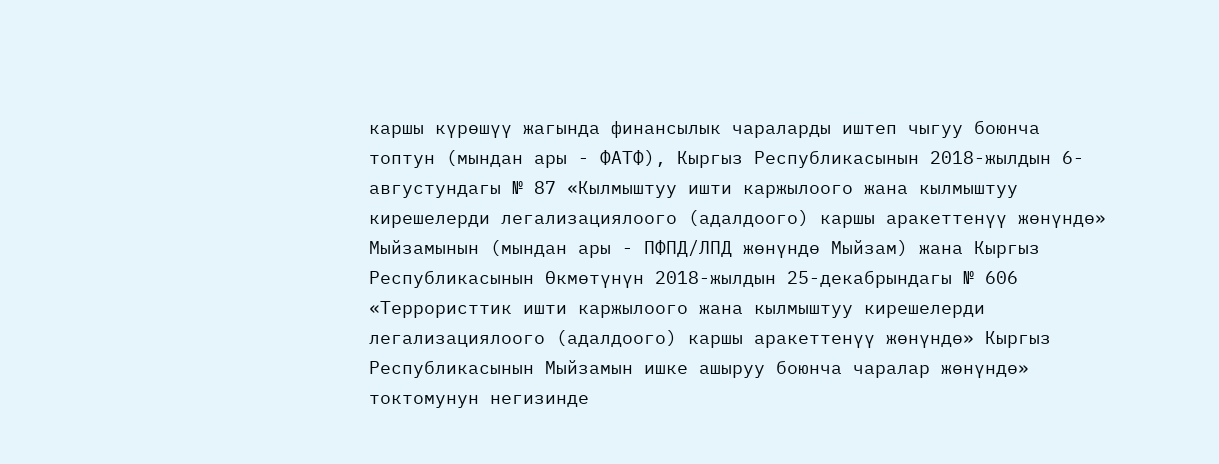каршы күрөшүү жагында финансылык чараларды иштеп чыгуу боюнча топтун (мындан ары - ФАТФ), Кыргыз Республикасынын 2018-жылдын 6-августундагы № 87 «Кылмыштуу ишти каржылоого жана кылмыштуу кирешелерди легализациялоого (адалдоого) каршы аракеттенүү жөнүндө» Мыйзамынын (мындан ары - ПФПД/ЛПД жөнүндө Мыйзам) жана Кыргыз Республикасынын Өкмөтүнүн 2018-жылдын 25-декабрындагы № 606 «Террористтик ишти каржылоого жана кылмыштуу кирешелерди легализациялоого (адалдоого) каршы аракеттенүү жөнүндө» Кыргыз Республикасынын Мыйзамын ишке ашыруу боюнча чаралар жөнүндө» токтомунун негизинде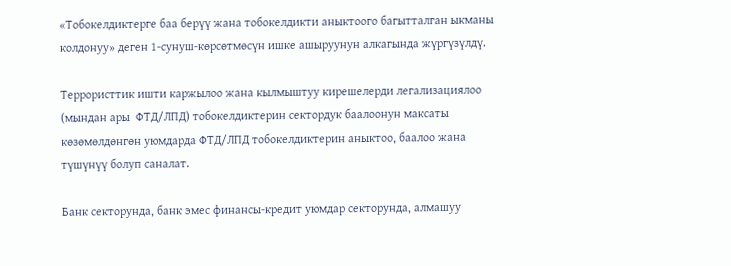«Тобокелдиктерге баа берүү жана тобокелдикти аныктоого багытталган ыкманы колдонуу» деген 1-сунуш-көрсөтмөсүн ишке ашыруунун алкагында жүргүзүлдү.

Террористтик ишти каржылоо жана кылмыштуу кирешелерди легализациялоо (мындан ары  ФТД/ЛПД) тобокелдиктерин сектордук баалоонун максаты көзөмөлдөнгөн уюмдарда ФТД/ЛПД тобокелдиктерин аныктоо, баалоо жана түшүнүү болуп саналат.

Банк секторунда, банк эмес финансы-кредит уюмдар секторунда, алмашуу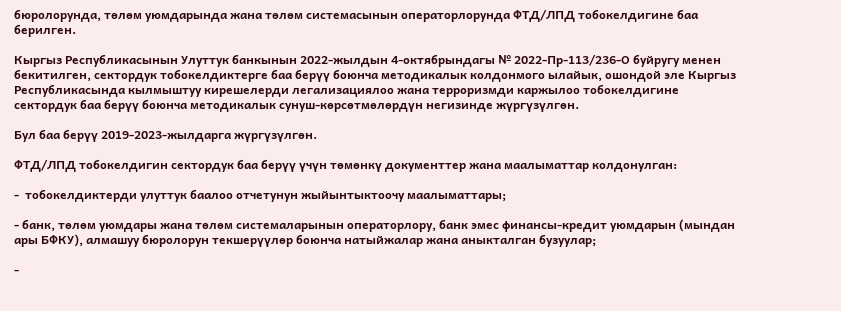бюролорунда, төлөм уюмдарында жана төлөм системасынын операторлорунда ФТД/ЛПД тобокелдигине баа берилген.

Кыргыз Республикасынын Улуттук банкынын 2022-жылдын 4-октябрындагы № 2022-Пр-113/236-О буйругу менен бекитилген, сектордук тобокелдиктерге баа берүү боюнча методикалык колдонмого ылайык, ошондой эле Кыргыз Республикасында кылмыштуу кирешелерди легализациялоо жана терроризмди каржылоо тобокелдигине сектордук баа берүү боюнча методикалык сунуш-көрсөтмөлөрдүн негизинде жүргүзүлгөн.

Бул баа берүү 2019-2023-жылдарга жүргүзүлгөн.

ФТД/ЛПД тобокелдигин сектордук баа берүү үчүн төмөнкү документтер жана маалыматтар колдонулган:

-  тобокелдиктерди улуттук баалоо отчетунун жыйынтыктоочу маалыматтары;

- банк, төлөм уюмдары жана төлөм системаларынын операторлору, банк эмес финансы-кредит уюмдарын (мындан ары БФКУ), алмашуу бюролорун текшерүүлөр боюнча натыйжалар жана аныкталган бузуулар;

-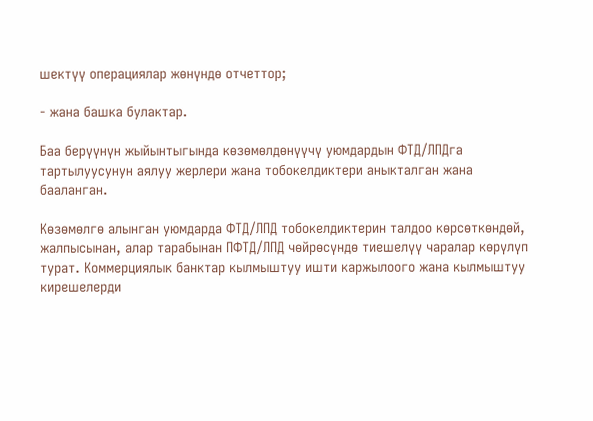шектүү операциялар жөнүндө отчеттор;

- жана башка булактар.

Баа берүүнүн жыйынтыгында көзөмөлдөнүүчү уюмдардын ФТД/ЛПДга тартылуусунун аялуу жерлери жана тобокелдиктери аныкталган жана бааланган.

Көзөмөлгө алынган уюмдарда ФТД/ЛПД тобокелдиктерин талдоо көрсөткөндөй, жалпысынан, алар тарабынан ПФТД/ЛПД чөйрөсүндө тиешелүү чаралар көрүлүп турат. Коммерциялык банктар кылмыштуу ишти каржылоого жана кылмыштуу кирешелерди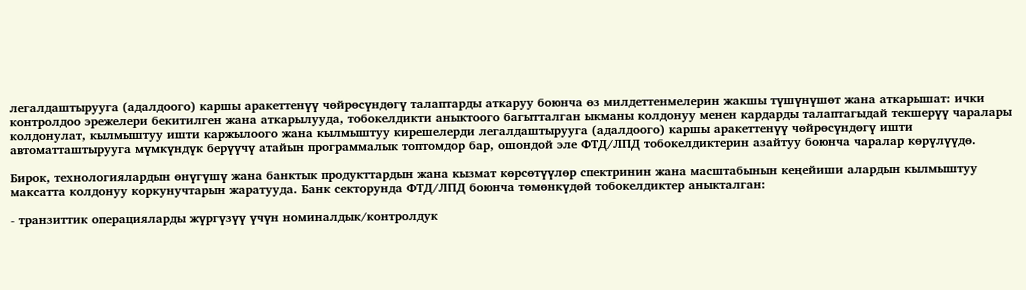легалдаштырууга (адалдоого) каршы аракеттенүү чөйрөсүндөгү талаптарды аткаруу боюнча өз милдеттенмелерин жакшы түшүнүшөт жана аткарышат: ички контролдоо эрежелери бекитилген жана аткарылууда, тобокелдикти аныктоого багытталган ыкманы колдонуу менен кардарды талаптагыдай текшерүү чаралары колдонулат, кылмыштуу ишти каржылоого жана кылмыштуу кирешелерди легалдаштырууга (адалдоого) каршы аракеттенүү чөйрөсүндөгү ишти автоматташтырууга мүмкүндүк берүүчү атайын программалык топтомдор бар, ошондой эле ФТД/ЛПД тобокелдиктерин азайтуу боюнча чаралар көрүлүүдө.

Бирок, технологиялардын өнүгүшү жана банктык продукттардын жана кызмат көрсөтүүлөр спектринин жана масштабынын кеңейиши алардын кылмыштуу максатта колдонуу коркунучтарын жаратууда. Банк секторунда ФТД/ЛПД боюнча төмөнкүдөй тобокелдиктер аныкталган:

- транзиттик операцияларды жүргүзүү үчүн номиналдык/контролдук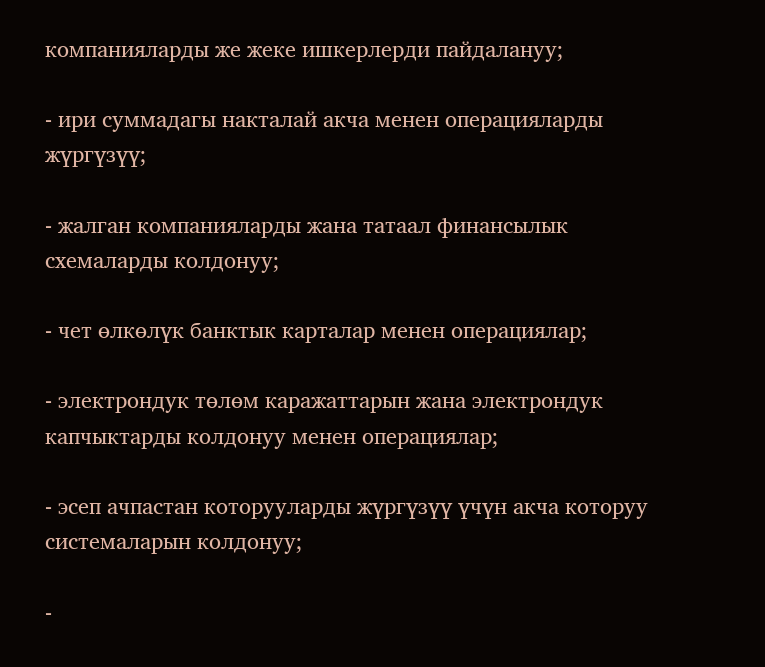компанияларды же жеке ишкерлерди пайдалануу;

- ири суммадагы накталай акча менен операцияларды жүргүзүү;

- жалган компанияларды жана татаал финансылык схемаларды колдонуу;

- чет өлкөлүк банктык карталар менен операциялар;

- электрондук төлөм каражаттарын жана электрондук капчыктарды колдонуу менен операциялар;

- эсеп ачпастан которууларды жүргүзүү үчүн акча которуу системаларын колдонуу;

-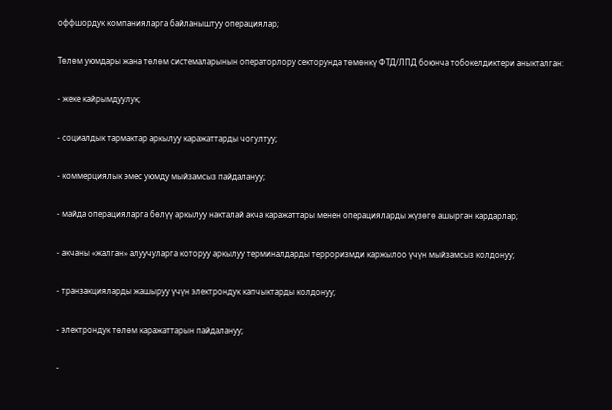оффшордук компанияларга байланыштуу операциялар;

Төлөм уюмдары жана төлөм системаларынын операторлору секторунда төмөнкү ФТД/ЛПД боюнча тобокелдиктери аныкталган:

- жеке кайрымдуулук;

- социалдык тармактар аркылуу каражаттарды чогултуу;

- коммерциялык эмес уюмду мыйзамсыз пайдалануу;

- майда операцияларга бөлүү аркылуу накталай акча каражаттары менен операцияларды жүзөгө ашырган кардарлар;

- акчаны «жалган» алуучуларга которуу аркылуу терминалдарды терроризмди каржылоо үчүн мыйзамсыз колдонуу;

- транзакцияларды жашыруу үчүн электрондук капчыктарды колдонуу;

- электрондук төлөм каражаттарын пайдалануу;

-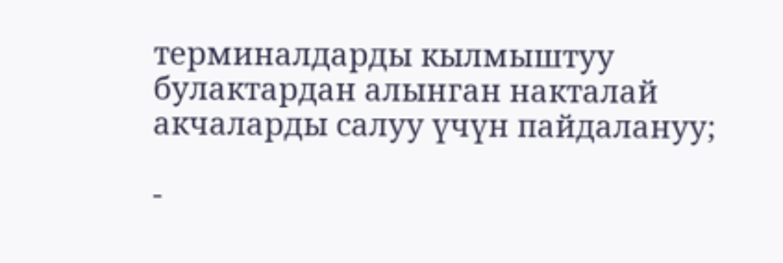терминалдарды кылмыштуу булактардан алынган накталай акчаларды салуу үчүн пайдалануу;

-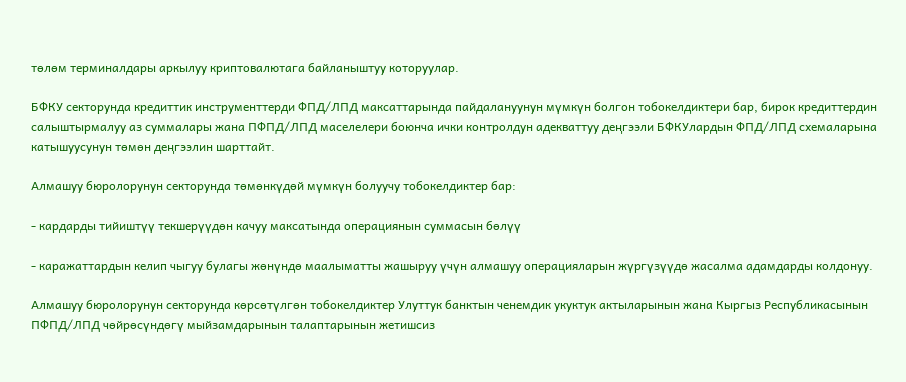төлөм терминалдары аркылуу криптовалютага байланыштуу которуулар.

БФКУ секторунда кредиттик инструменттерди ФПД/ЛПД максаттарында пайдалануунун мүмкүн болгон тобокелдиктери бар, бирок кредиттердин салыштырмалуу аз суммалары жана ПФПД/ЛПД маселелери боюнча ички контролдун адекваттуу деңгээли БФКУлардын ФПД/ЛПД схемаларына катышуусунун төмөн деңгээлин шарттайт.

Алмашуу бюролорунун секторунда төмөнкүдөй мүмкүн болуучу тобокелдиктер бар:

- кардарды тийиштүү текшерүүдөн качуу максатында операциянын суммасын бөлүү

- каражаттардын келип чыгуу булагы жөнүндө маалыматты жашыруу үчүн алмашуу операцияларын жүргүзүүдө жасалма адамдарды колдонуу.

Алмашуу бюролорунун секторунда көрсөтүлгөн тобокелдиктер Улуттук банктын ченемдик укуктук актыларынын жана Кыргыз Республикасынын ПФПД/ЛПД чөйрөсүндөгү мыйзамдарынын талаптарынын жетишсиз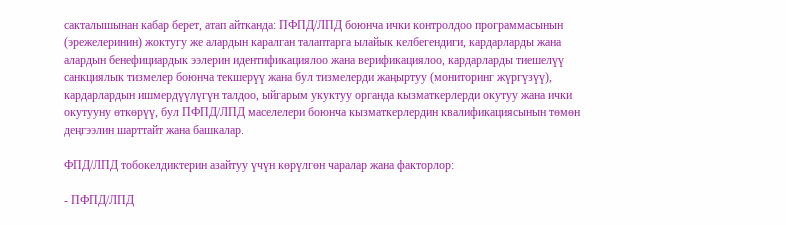сакталышынан кабар берет, атап айтканда: ПФПД/ЛПД боюнча ички контролдоо программасынын (эрежелеринин) жоктугу же алардын каралган талаптарга ылайык келбегендиги, кардарларды жана алардын бенефициардык ээлерин идентификациялоо жана верификациялоо, кардарларды тиешелүү санкциялык тизмелер боюнча текшерүү жана бул тизмелерди жаңыртуу (мониторинг жүргүзүү), кардарлардын ишмердүүлүгүн талдоо, ыйгарым укуктуу органда кызматкерлерди окутуу жана ички окутууну өткөрүү, бул ПФПД/ЛПД маселелери боюнча кызматкерлердин квалификациясынын төмөн деңгээлин шарттайт жана башкалар.

ФПД/ЛПД тобокелдиктерин азайтуу үчүн көрүлгөн чаралар жана факторлор:

- ПФПД/ЛПД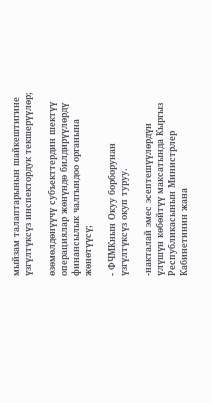мыйзам талаптарынын шайкештигине үзгүлтүксүз инспектордук текшерүүлөр;

өзөмөлдөнүүчү субъекттердин шектүү операциялар жөнүндө билдирүүлөрдү финансылык чалгындоо органына жөнөтүүсү;

- ФЧМКнын Окуу борборунан үзгүлтүксүз окуп туруу.

-накталай эмес эсептешүүлөрдүн үлүшүн көбөйтүү максатында Кыргыз Республикасынын Министрлер Кабинетинин жана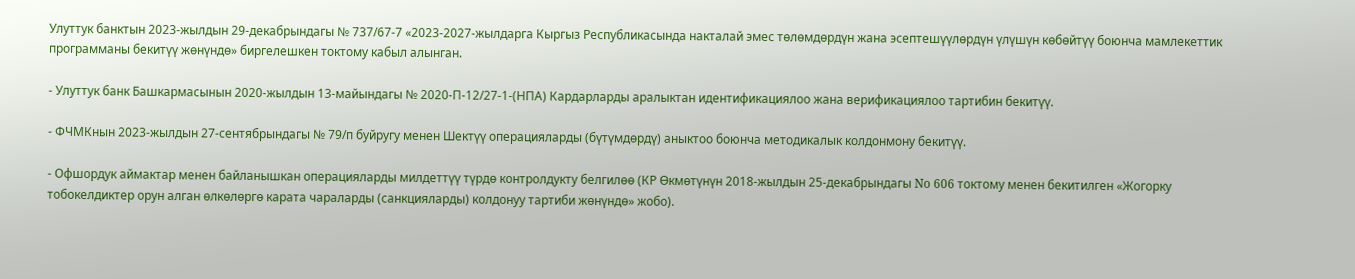Улуттук банктын 2023-жылдын 29-декабрындагы № 737/67-7 «2023-2027-жылдарга Кыргыз Республикасында накталай эмес төлөмдөрдүн жана эсептешүүлөрдүн үлүшүн көбөйтүү боюнча мамлекеттик программаны бекитүү жөнүндө» биргелешкен токтому кабыл алынган.

- Улуттук банк Башкармасынын 2020-жылдын 13-майындагы № 2020-П-12/27-1-(НПА) Кардарларды аралыктан идентификациялоо жана верификациялоо тартибин бекитүү.

- ФЧМКнын 2023-жылдын 27-сентябрындагы № 79/п буйругу менен Шектүү операцияларды (бүтүмдөрдү) аныктоо боюнча методикалык колдонмону бекитүү.

- Офшордук аймактар менен байланышкан операцияларды милдеттүү түрдө контролдукту белгилөө (КР Өкмөтүнүн 2018-жылдын 25-декабрындагы No 606 токтому менен бекитилген «Жогорку тобокелдиктер орун алган өлкөлөргө карата чараларды (санкцияларды) колдонуу тартиби жөнүндө» жобо).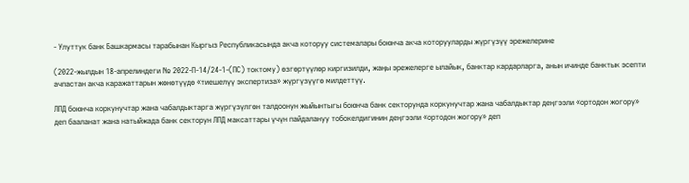- Улуттук банк Башкармасы тарабынан Кыргыз Республикасында акча которуу системалары боюнча акча которууларды жүргүзүү эрежелерине

(2022-жылдын 18-апрелиндеги № 2022-П-14/24-1-(ПС) токтому) өзгөртүүлөр киргизилди, жаңы эрежелерге ылайык, банктар кардарларга, анын ичинде банктык эсепти ачпастан акча каражаттарын жөнөтүүдө «тиешелүү экспертиза» жүргүзүүгө милдеттүү.

ЛПД боюнча коркунучтар жана чабалдыктарга жүргүзүлгөн талдоонун жыйынтыгы боюнча банк секторунда коркунучтар жана чабалдыктар деңгээли «ортодон жогору» деп бааланат жана натыйжада банк секторун ЛПД максаттары үчүн пайдалануу тобокелдигинин деңгээли «ортодон жогору» деп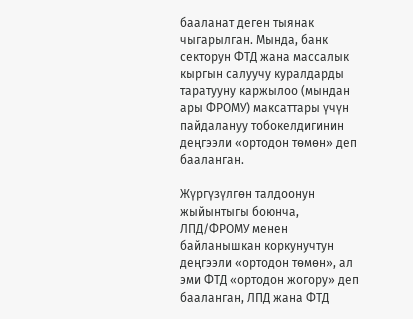бааланат деген тыянак чыгарылган. Мында, банк секторун ФТД жана массалык кыргын салуучу куралдарды таратууну каржылоо (мындан ары ФРОМУ) максаттары үчүн пайдалануу тобокелдигинин деңгээли «ортодон төмөн» деп бааланган.

Жүргүзүлгөн талдоонун жыйынтыгы боюнча, ЛПД/ФРОМУ менен байланышкан коркунучтун деңгээли «ортодон төмөн», ал эми ФТД «ортодон жогору» деп бааланган, ЛПД жана ФТД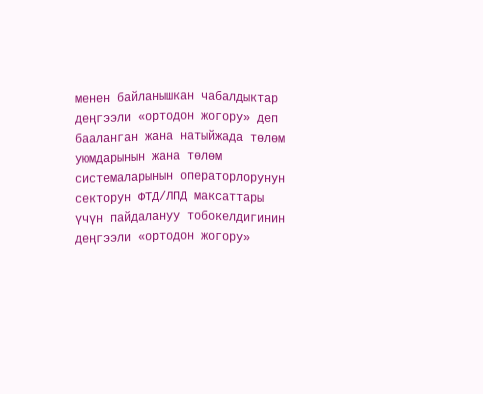менен байланышкан чабалдыктар деңгээли «ортодон жогору» деп бааланган жана натыйжада төлөм уюмдарынын жана төлөм системаларынын операторлорунун секторун ФТД/ЛПД максаттары үчүн пайдалануу тобокелдигинин деңгээли «ортодон жогору»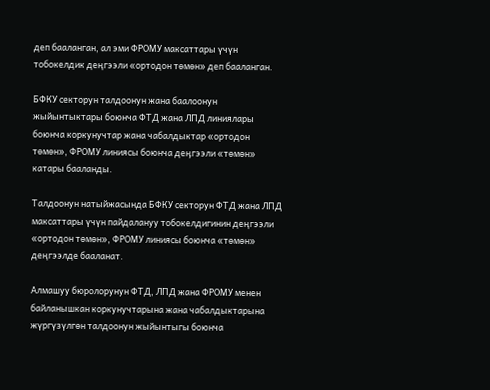деп бааланган, ал эми ФРОМУ максаттары үчүн тобокелдик деңгээли «ортодон төмөн» деп бааланган.

БФКУ секторун талдоонун жана баалоонун жыйынтыктары боюнча ФТД жана ЛПД линиялары боюнча коркунучтар жана чабалдыктар «ортодон төмөн», ФРОМУ линиясы боюнча деӊгээли «төмөн» катары бааланды.

Талдоонун натыйжасында БФКУ секторун ФТД жана ЛПД максаттары үчүн пайдалануу тобокелдигинин деңгээли «ортодон төмөн», ФРОМУ линиясы боюнча «төмөн» деңгээлде бааланат.

Алмашуу бюролорунун ФТД, ЛПД жана ФРОМУ менен байланышкан коркунучтарына жана чабалдыктарына жүргүзүлгөн талдоонун жыйынтыгы боюнча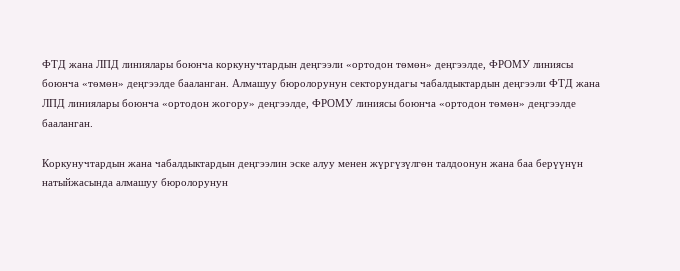ФТД жана ЛПД линиялары боюнча коркунучтардын деңгээли «ортодон төмөн» деңгээлде, ФРОМУ линиясы боюнча «төмөн» деңгээлде бааланган. Алмашуу бюролорунун секторундагы чабалдыктардын деңгээли ФТД жана ЛПД линиялары боюнча «ортодон жогору» деңгээлде, ФРОМУ линиясы боюнча «ортодон төмөн» деңгээлде бааланган.

Коркунучтардын жана чабалдыктардын деңгээлин эске алуу менен жүргүзүлгөн талдоонун жана баа берүүнүн натыйжасында алмашуу бюролорунун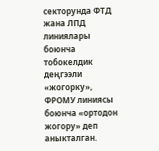секторунда ФТД жана ЛПД линиялары боюнча тобокелдик деңгээли «жогорку», ФРОМУ линиясы боюнча «ортодон жогору» деп аныкталган.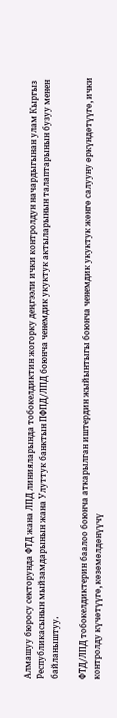Алмашуу бюросу секторунда ФТД жана ЛПД линияларында тобокелдиктин жогорку деңгээли ички контролдун начардыгынан улам Кыргыз Республикасынын мыйзамдарынын жана Улуттук банктын ПФПД/ЛПД боюнча ченемдик укуктук актыларынын талаптарынын бузуу менен байланыштуу.

ФТД/ЛПД тобокелдиктерин баалоо боюнча аткарылган иштердин жыйынтыгы боюнча ченемдик укуктук жөнгө салууну өркүндөтүүгө, ички контролду күчөтүүгө, көзөмөлдөнүүчү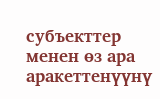субъекттер менен өз ара аракеттенүүнү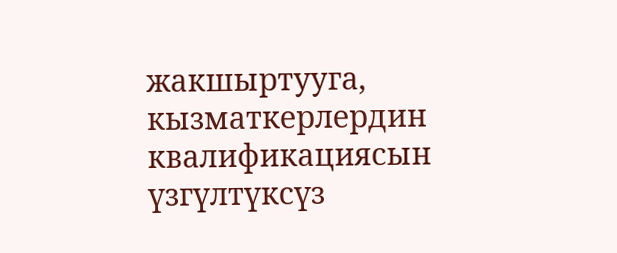жакшыртууга, кызматкерлердин квалификациясын үзгүлтүксүз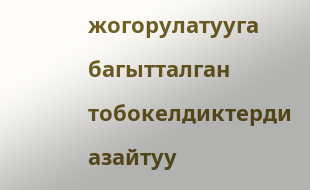жогорулатууга багытталган тобокелдиктерди азайтуу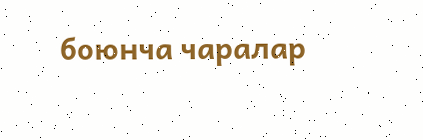боюнча чаралар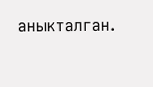аныкталган.